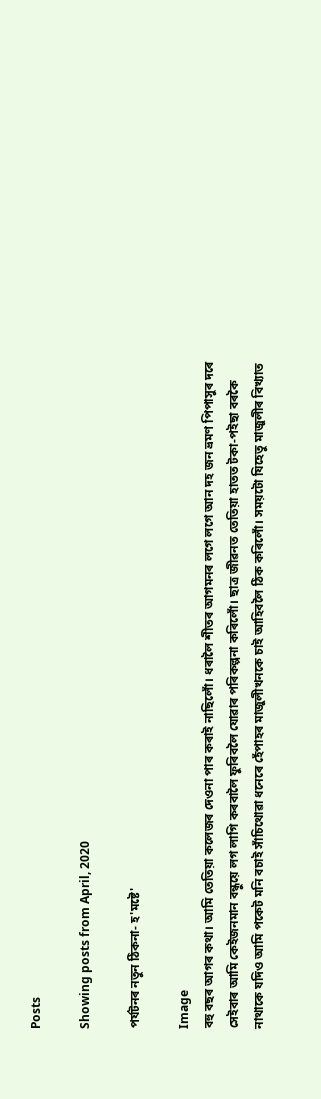Posts

Showing posts from April, 2020

পৰ্যটনৰ নতুন ঠিকনা- হ'মষ্টে'

Image
বহু বছৰ আগৰ কথা। আমি তেতিয়া কলেজৰ দেওনা পাৰ কৰাই নাছিলোঁ। ধৰালৈ শীতৰ আগমনৰ লগে লগে আন দহ জন ভ্ৰমণ পিপাসুৰ দৰে সেইবাৰ আমি কেইজনমান বন্ধুয়ে লগ লাগি কৰবালৈ ফুৰিবলৈ যোৱাৰ পৰিকল্পনা কৰিলোঁ। ছাত্ৰ জীৱনত তেতিয়া হাতত টকা-পইছা বৰকৈ নাথাকে যদিও আমি পকেট মনি বচাই সাঁচিথোৱা ধনেৰে হেঁপাহৰ মাজুলীখনকে চাই আহিবলৈ ঠিক কৰিলোঁ। সময়টো যিহেতু মাজুলীৰ বিখ্যাত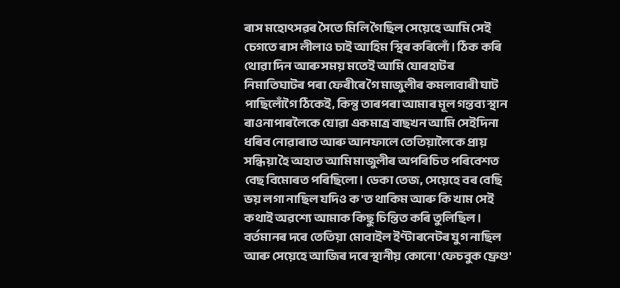ৰাস মহোৎসৱৰ সৈতে মিলি গৈছিল সেয়েহে আমি সেই চেগতে ৰাস লীলাও চাই আহিম স্থিৰ কৰিলোঁ। ঠিক কৰি থোৱা দিন আৰু সময় মতেই আমি যোৰহাটৰ নিমাতিঘাটৰ পৰা ফেৰীৰে গৈ মাজুলীৰ কমলাবাৰী ঘাট পাছিলোঁগৈ ঠিকেই, কিন্তু তাৰপৰা আমাৰ মূল গন্তব্য স্থান ৰাওনাপাৰলৈকে যোৱা একমাত্ৰ বাছখন আমি সেইদিনা ধৰিব নোৱাৰাত আৰু আনফালে তেতিয়ালৈকে প্ৰায় সন্ধিয়া হৈ অহাত আমি মাজুলীৰ অপৰিচিত পৰিবেশত বেছ বিমোৰত পৰিছিলো। ডেকা তেজ, সেয়েহে বৰ বেছি ভয় লগা নাছিল যদিও ক'ত থাকিম আৰু কি খাম সেই কথাই অৱশ্যে আমাক কিছু চিন্তিত কৰি তুলিছিল। বৰ্তমানৰ দৰে তেতিয়া মোবাইল ইণ্টাৰনেটৰ যুগ নাছিল আৰু সেয়েহে আজিৰ দৰে স্থানীয় কোনো 'ফেচবুক ফ্রেণ্ড'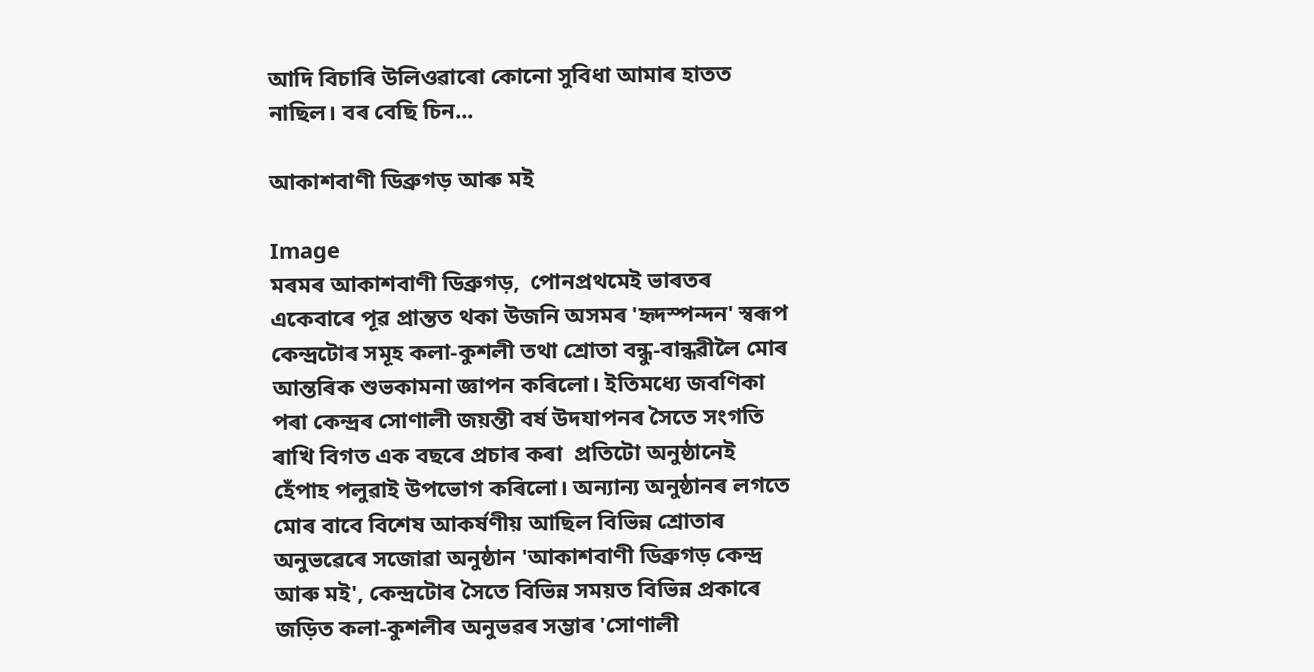আদি বিচাৰি উলিওৱাৰো কোনো সুবিধা আমাৰ হাতত নাছিল। বৰ বেছি চিন...

আকাশবাণী ডিব্ৰুগড় আৰু মই

Image
মৰমৰ আকাশবাণী ডিব্ৰুগড়,  পোনপ্ৰথমেই ভাৰতৰ একেবাৰে পূৱ প্ৰান্তত থকা উজনি অসমৰ 'হৃদস্পন্দন' স্বৰূপ কেন্দ্ৰটোৰ সমূহ কলা-কুশলী তথা শ্ৰোতা বন্ধু-বান্ধৱীলৈ মোৰ আন্তৰিক শুভকামনা জ্ঞাপন কৰিলো। ইতিমধ্যে জবণিকা পৰা কেন্দ্ৰৰ সোণালী জয়ন্তী বৰ্ষ উদযাপনৰ সৈতে সংগতি ৰাখি বিগত এক বছৰে প্ৰচাৰ কৰা  প্ৰতিটো অনুষ্ঠানেই হেঁপাহ পলুৱাই উপভোগ কৰিলো। অন্যান্য অনুষ্ঠানৰ লগতে মোৰ বাবে বিশেষ আকৰ্ষণীয় আছিল বিভিন্ন শ্ৰোতাৰ অনুভৱেৰে সজোৱা অনুষ্ঠান 'আকাশবাণী ডিব্ৰুগড় কেন্দ্ৰ আৰু মই', কেন্দ্ৰটোৰ সৈতে বিভিন্ন সময়ত বিভিন্ন প্ৰকাৰে জড়িত কলা-কুশলীৰ অনুভৱৰ সম্ভাৰ 'সোণালী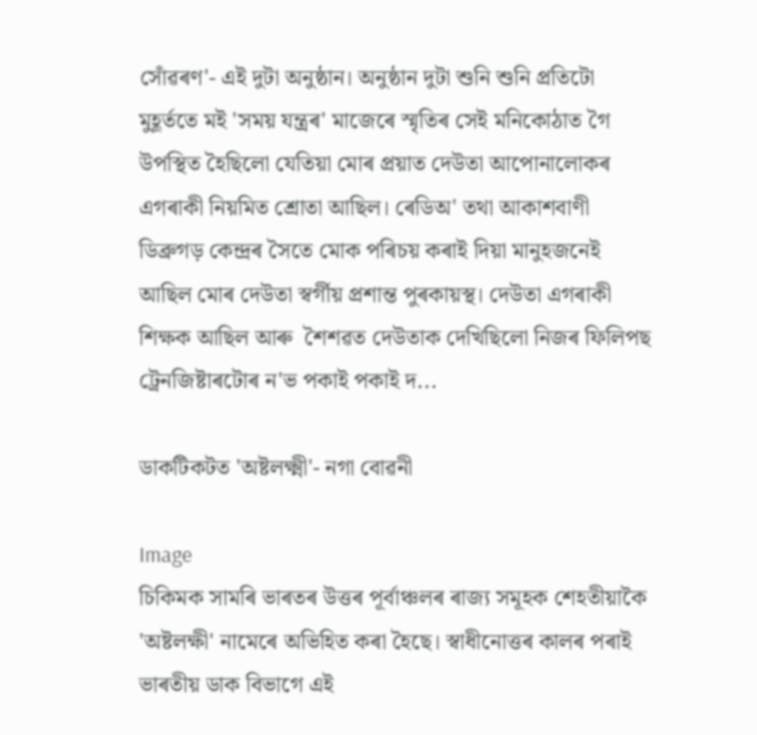সোঁৱৰণ'- এই দুটা অনুষ্ঠান। অনুষ্ঠান দুটা শুনি শুনি প্ৰতিটো মুহূৰ্ততে মই 'সময় যন্ত্ৰৰ' মাজেৰে স্মৃতিৰ সেই মনিকোঠাত গৈ উপস্থিত হৈছিলো যেতিয়া মোৰ প্ৰয়াত দেউতা আপোনালোকৰ এগৰাকী নিয়মিত শ্ৰোতা আছিল। ৰেডিঅ' তথা আকাশবাণী ডিব্ৰুগড় কেন্দ্ৰৰ সৈতে মোক পৰিচয় কৰাই দিয়া মানুহজনেই আছিল মোৰ দেউতা স্বৰ্গীয় প্ৰশান্ত পুৰকায়স্থ। দেউতা এগৰাকী শিক্ষক আছিল আৰু  শৈশৱত দেউতাক দেখিছিলো নিজৰ ফিলিপছ ট্রেনজিষ্টাৰটোৰ ন'ভ পকাই পকাই দ...

ডাকটিকটত 'অষ্টলক্ষ্মী'- নগা বোৱনী

Image
চিকিমক সামৰি ভাৰতৰ উত্তৰ পূৰ্বাঞ্চলৰ ৰাজ্য সমূহক শেহতীয়াকৈ 'অষ্টলক্ষী' নামেৰে অভিহিত কৰা হৈছে। স্বাধীনোত্তৰ কালৰ পৰাই ভাৰতীয় ডাক বিভাগে এই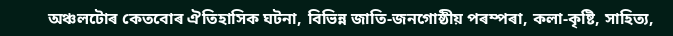অঞ্চলটোৰ কেতবোৰ ঐতিহাসিক ঘটনা, বিভিন্ন জাতি-জনগোষ্ঠীয় পৰম্পৰা, কলা-কৃষ্টি, সাহিত্য,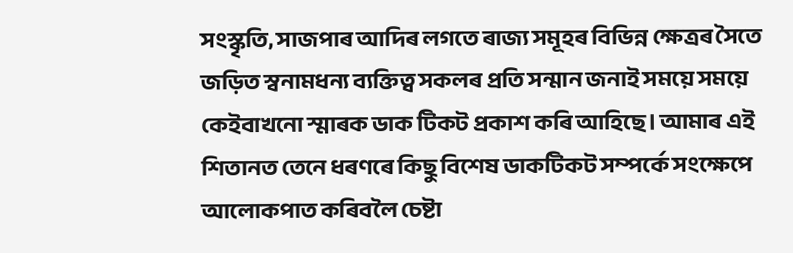সংস্কৃতি, সাজপাৰ আদিৰ লগতে ৰাজ্য সমূহৰ বিভিন্ন ক্ষেত্ৰৰ সৈতে জড়িত স্বনামধন্য ব্যক্তিত্ব সকলৰ প্ৰতি সন্মান জনাই সময়ে সময়ে কেইবাখনো স্মাৰক ডাক টিকট প্ৰকাশ কৰি আহিছে। আমাৰ এই শিতানত তেনে ধৰণৰে কিছু বিশেষ ডাকটিকট সম্পৰ্কে সংক্ষেপে আলোকপাত কৰিবলৈ চেষ্টা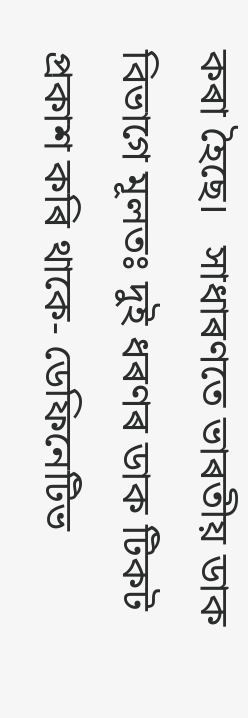কৰা হৈছে।   সাধাৰণতে ভাৰতীয় ডাক বিভাগে মূলতঃ দুই ধৰণৰ ডাক টিকট প্ৰকাশ কৰি থাকে- ডেফিনেটিভ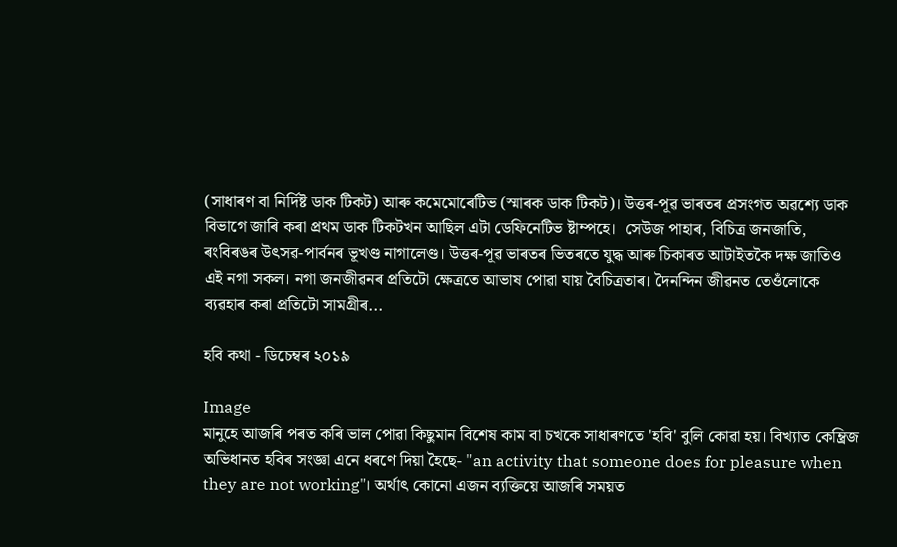(সাধাৰণ বা নিৰ্দিষ্ট ডাক টিকট) আৰু কমেমোৰেটিভ (স্মাৰক ডাক টিকট)। উত্তৰ-পূৱ ভাৰতৰ প্ৰসংগত অৱশ্যে ডাক বিভাগে জাৰি কৰা প্ৰথম ডাক টিকটখন আছিল এটা ডেফিনেটিভ ষ্টাম্পহে।  সেউজ পাহাৰ, বিচিত্ৰ জনজাতি, ৰংবিৰঙৰ উৎসৱ-পাৰ্বনৰ ভূখণ্ড নাগালেণ্ড। উত্তৰ-পূৱ ভাৰতৰ ভিতৰতে যুদ্ধ আৰু চিকাৰত আটাইতকৈ দক্ষ জাতিও এই নগা সকল। নগা জনজীৱনৰ প্ৰতিটো ক্ষেত্ৰতে আভাষ পোৱা যায় বৈচিত্ৰতাৰ। দৈনন্দিন জীৱনত তেওঁলোকে ব্যৱহাৰ কৰা প্ৰতিটো সামগ্ৰীৰ...

হবি কথা - ডিচেম্বৰ ২০১৯

Image
মানুহে আজৰি পৰত কৰি ভাল পোৱা কিছুমান বিশেষ কাম বা চখকে সাধাৰণতে 'হবি' বুলি কোৱা হয়। বিখ্যাত কেম্ব্ৰিজ অভিধানত হবিৰ সংজ্ঞা এনে ধৰণে দিয়া হৈছে- "an activity that someone does for pleasure when they are not working"। অৰ্থাৎ কোনো এজন ব্যক্তিয়ে আজৰি সময়ত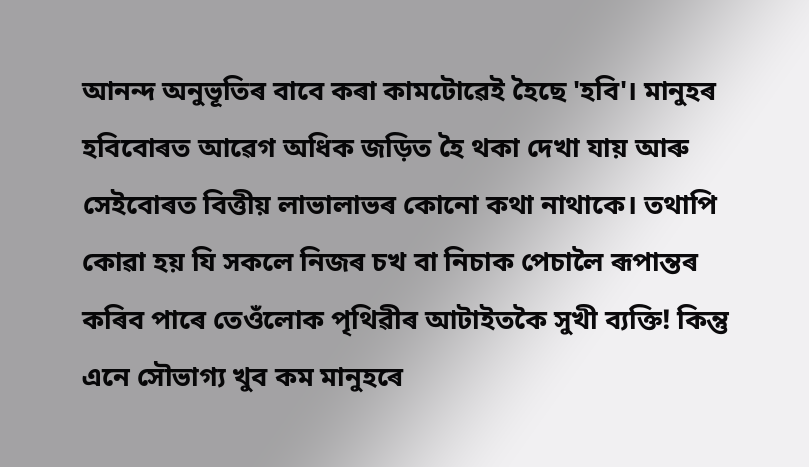আনন্দ অনুভূতিৰ বাবে কৰা কামটোৱেই হৈছে 'হবি'। মানুহৰ হবিবোৰত আৱেগ অধিক জড়িত হৈ থকা দেখা যায় আৰু সেইবোৰত বিত্তীয় লাভালাভৰ কোনো কথা নাথাকে। তথাপি কোৱা হয় যি সকলে নিজৰ চখ বা নিচাক পেচালৈ ৰূপান্তৰ কৰিব পাৰে তেওঁলোক পৃথিৱীৰ আটাইতকৈ সুখী ব্যক্তি! কিন্তু এনে সৌভাগ্য খুব কম মানুহৰে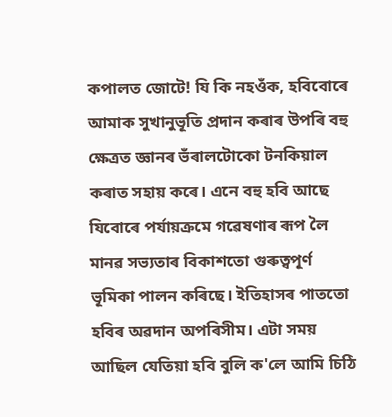কপালত জোটে! যি কি নহওঁক, হবিবোৰে আমাক সুখানুভূতি প্ৰদান কৰাৰ উপৰি বহু ক্ষেত্ৰত জ্ঞানৰ ভঁৰালটোকো টনকিয়াল কৰাত সহায় কৰে। এনে বহু হবি আছে যিবোৰে পৰ্যায়ক্ৰমে গৱেষণাৰ ৰূপ লৈ মানৱ সভ্যতাৰ বিকাশতো গুৰুত্বপূৰ্ণ ভূমিকা পালন কৰিছে। ইতিহাসৰ পাততো হবিৰ অৱদান অপৰিসীম। এটা সময় আছিল যেতিয়া হবি বুলি ক'লে আমি চিঠি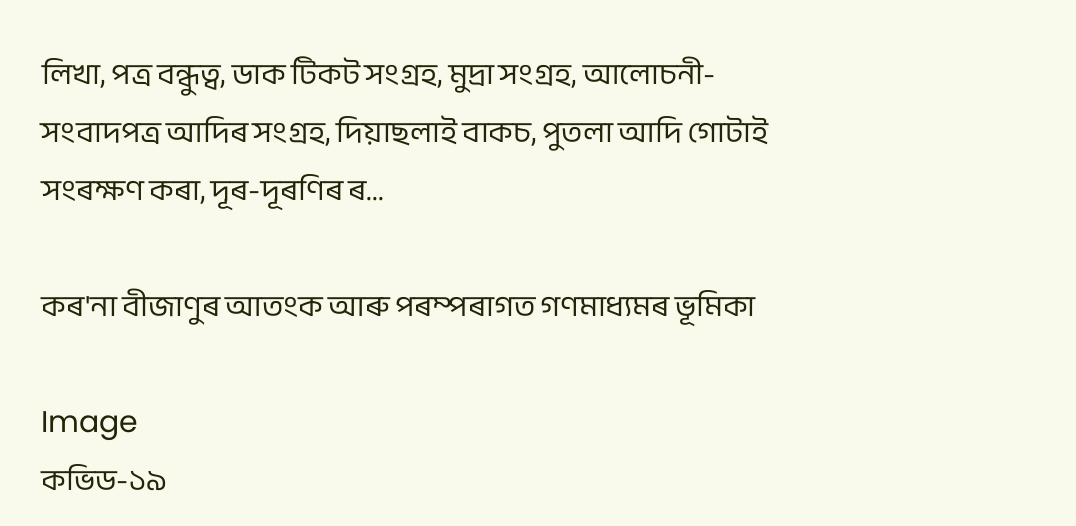লিখা, পত্ৰ বন্ধুত্ব, ডাক টিকট সংগ্ৰহ, মুদ্ৰা সংগ্ৰহ, আলোচনী-সংবাদপত্ৰ আদিৰ সংগ্ৰহ, দিয়াছলাই বাকচ, পুতলা আদি গোটাই সংৰক্ষণ কৰা, দূৰ-দূৰণিৰ ৰ...

কৰ'না বীজাণুৰ আতংক আৰু পৰম্পৰাগত গণমাধ্যমৰ ভূমিকা

Image
কভিড-১৯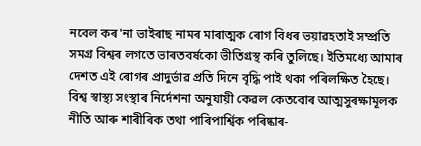নবেল কৰ'না ভাইৰাছ নামৰ মাৰাত্মক ৰোগ বিধৰ ভয়াৱহতাই সম্প্ৰতি সমগ্ৰ বিশ্বৰ লগতে ভাৰতবৰ্ষকো ভীতিগ্ৰস্থ কৰি তুলিছে। ইতিমধ্যে আমাৰ দেশত এই ৰোগৰ প্ৰাদুৰ্ভাৱ প্ৰতি দিনে বৃদ্ধি পাই থকা পৰিলক্ষিত হৈছে। বিশ্ব স্বাস্থ্য সংস্থাৰ নিৰ্দেশনা অনুযায়ী কেৱল কেতবোৰ আত্মসুৰক্ষামূলক নীতি আৰু শাৰীৰিক তথা পাৰিপাৰ্শ্বিক পৰিষ্কাৰ-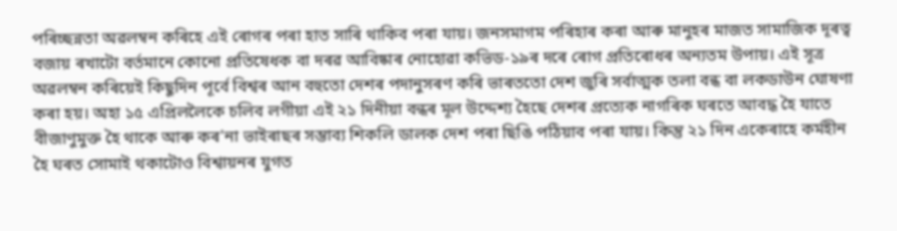পৰিচ্ছন্নতা অৱলম্বন কৰিহে এই ৰোগৰ পৰা হাত সাৰি থাকিব পৰা যায়। জনসমাগম পৰিহাৰ কৰা আৰু মানুহৰ মাজত সামাজিক দূৰত্ব বজায় ৰখাটো বৰ্তমানে কোনো প্ৰতিষেধক বা দৰৱ আবিষ্কাৰ নোহোৱা কভিড-১৯ৰ দৰে ৰোগ প্ৰতিৰোধৰ অন্যতম উপায়। এই সূত্ৰ অৱলম্বন কৰিয়েই কিছুদিন পূৰ্বে বিশ্বৰ আন বহুতো দেশৰ পদানুসৰণ কৰি ভাৰততো দেশ জুৰি সৰ্বাত্মক তলা বন্ধ বা লকডাউন ঘোষণা কৰা হয়। অহা ১৫ এপ্ৰিললৈকে চলিব লগীয়া এই ২১ দিনীয়া বন্ধৰ মূল উদ্দেশ্য হৈছে দেশৰ প্ৰত্যেক নাগৰিক ঘৰতে আবদ্ধ হৈ যাতে বীজাণুমুক্ত হৈ থাকে আৰু কৰ'না ভাইৰাছৰ সম্ভাব্য শিকলি ডালক দেশ পৰা ছিঙি পঠিয়াব পৰা যায়। কিন্তু ২১ দিন একেৰাহে কৰ্মহীন হৈ ঘৰত সোমাই থকাটোও বিশ্বায়নৰ যুগত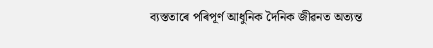ব্যস্ততাৰে পৰিপূৰ্ণ আধুনিক দৈনিক জীৱনত অত্যন্ত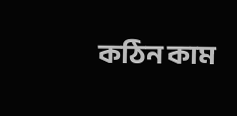কঠিন কাম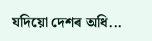যদিয়ো দেশৰ অধি...